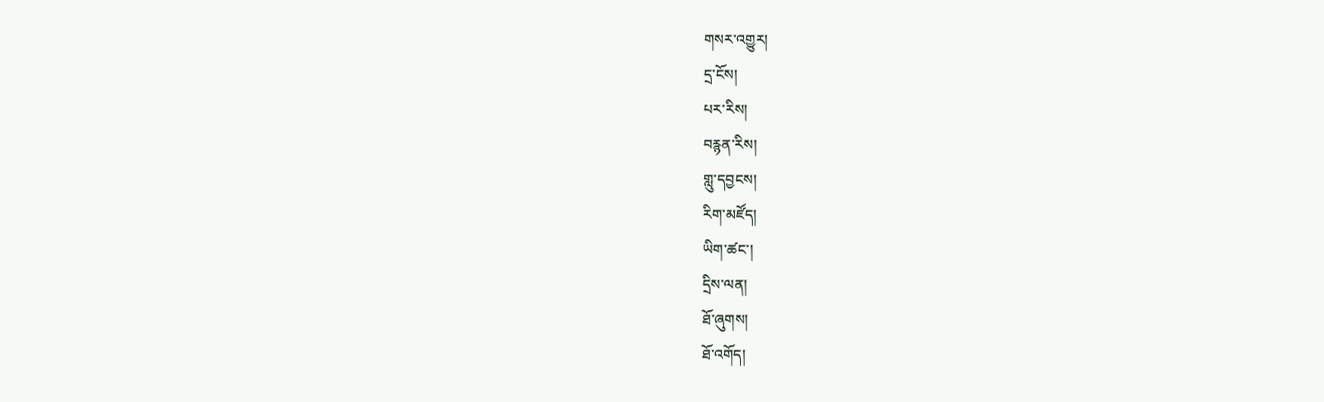གསར་འགྱུར།
དྲ་ངོས།
པར་རིས།
བརྙན་རིས།
གླུ་དབྱངས།
རིག་མཛོད།
ཡིག་ཚང་།
དྲིས་ལན།
ཐོ་ཞུགས།
ཐོ་འགོད།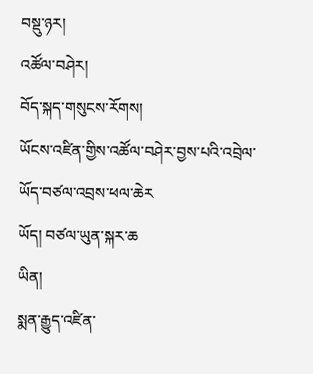བསྡུ་ཉར།
འཚོལ་བཤེར།
བོད་སྐད་གསུངས་རོགས།
ཡོངས་འཛིན་གྱིས་འཚོལ་བཤེར་བྱས་པའི་འབྲེལ་ཡོད་བཙལ་འབྲས་ཕལ་ཆེར
ཡོད། བཙལ་ཡུན་སྐར་ཆ
ཡིན།
སྨན་རྒྱུད་འཛིན་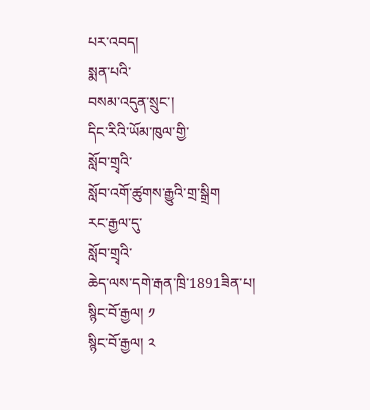པར་འབད།
སྨན་པའི་
བསམ་འདུན་སྲུང་།
དིང་རིའི་ཡོམ་ཁུལ་གྱི་
སློབ་གྲྭའི་
སློབ་འགོ་ཚུགས་རྒྱུའི་གྲ་སྒྲིག
རང་རྒྱལ་དུ་
སློབ་གྲྭའི་
ཆེད་ལས་དགེ་རྒན་ཁྲི་1891ཟིན་པ།
སྙིང་བོ་རྒྱལ། ༡
སྙིང་བོ་རྒྱལ། ༢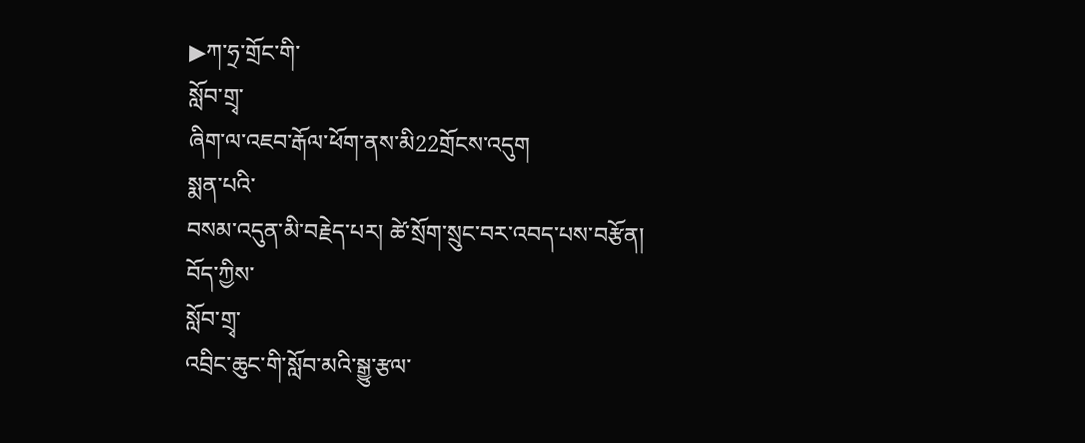▶ཀ་ཧྲ་གྲོང་གི་
སློབ་གྲྭ་
ཞིག་ལ་འཇབ་རྒོལ་ཕོག་ནས་མི22གྲོངས་འདུག
སྨན་པའི་
བསམ་འདུན་མི་བརྗེད་པར། ཚེ་སྲོག་སྲུང་བར་འབད་པས་བརྩོན།
བོད་ཀྱིས་
སློབ་གྲྭ་
འབྲིང་ཆུང་གི་སློབ་མའི་སྒྱུ་རྩལ་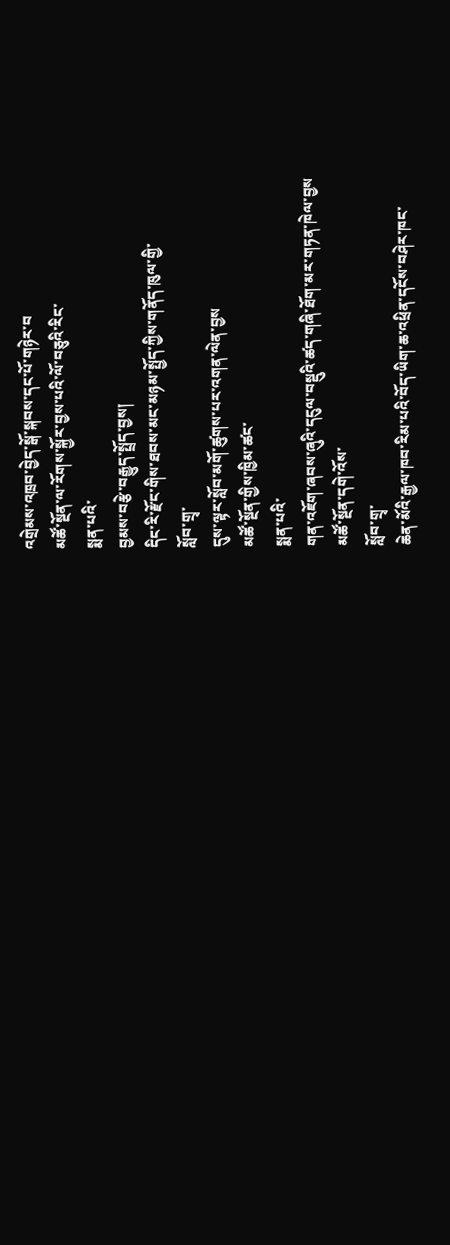འགྲེམས་འཁྲབ་བྱེད་སྒོ་སྐབས་དང་པོ་གཉེར་བ
མཚོ་སྔོན་ལ་རོགས་སྐྱོར་བྱས་པའི་ལོ་བཅུའི་རིང་
སྨན་པའི་
བྱམས་བརྩེ་བརྒྱུད་སྤྲོད་བྱས།
དིང་རི་རྫོང་གིས་ཐབས་མང་མཉམ་སྤྱོད་ཀྱིས་གནོད་ཁུལ་གྱི་
སློབ་གྲྭ་
དུས་ལྟར་སློབ་མགོ་ཚུགས་པར་འགན་ལེན་བྱས
མཚོ་སྔོན་གྱིས་ཁྱིམ་ཚང་
སྨན་པའི་
གན་འཇོག་ཞབས་ཞུའི་དངུལ་བསྡུའི་ཚད་གཞི་ཐོག་མར་གཏན་ཁེལ་བྱས
མཚོ་སྔོན་དགེ་འོས་
སློབ་གྲྭ་
ཆེན་མོའི་རྒྱལ་ཁབ་རིམ་པའི་བོད་ཡིག་ཆ་འཕྲིན་དངོས་བཤེར་ཁང་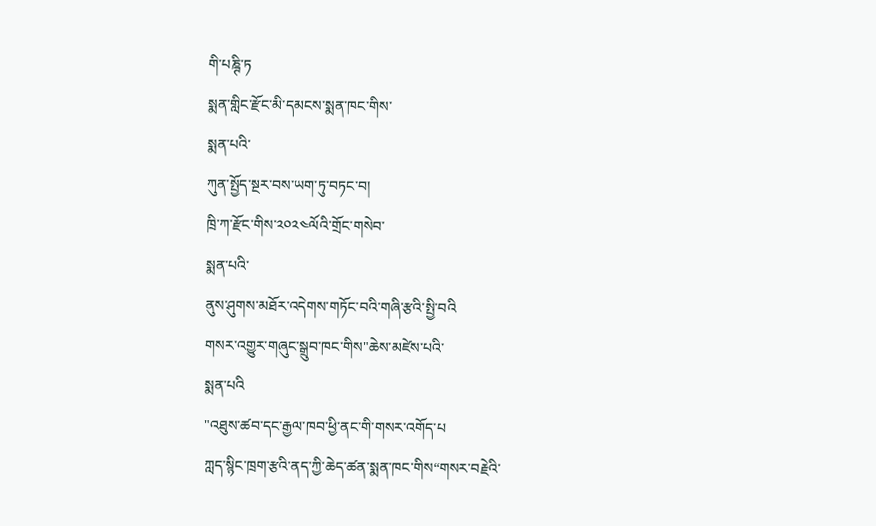གི་པཎྚི་ཏ
སྨན་གླིང་རྫོང་མི་དམངས་སྨན་ཁང་གིས་
སྨན་པའི་
ཀུན་སྤྱོད་སྔར་བས་ཡག་ཏུ་བཏང་བ།
ཁྲི་ཀ་རྫོང་གིས་༢༠༢༤ལོའི་གྲོང་གསེབ་
སྨན་པའི་
ནུས་ཤུགས་མཐོར་འདེགས་གཏོང་བའི་གཞི་རྩའི་སྤྱི་བའི
གསར་འགྱུར་གཞུང་སྒྲུབ་ཁང་གིས"ཆེས་མཛེས་པའི་
སྨན་པའི
"འཐུས་ཚབ་དང་རྒྱལ་ཁབ་ཕྱི་ནང་གི་གསར་འགོད་པ
ཀླད་སྙིང་ཁྲག་རྩའི་ནད་ཀྱི་ཆེད་ཚན་སྨན་ཁང་གིས“གསར་བརྗེའི་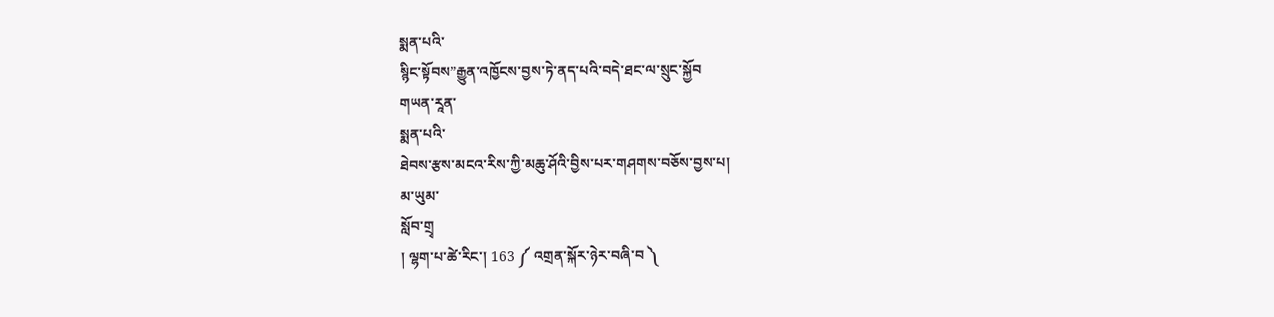སྨན་པའི་
སྙིང་སྟོབས”རྒྱུན་འཁྱོངས་བྱས་ཏེ་ནད་པའི་བདེ་ཐང་ལ་སྲུང་སྐྱོབ
གཡན་རཱན་
སྨན་པའི་
ཐེབས་རྩས་མངའ་རིས་ཀྱི་མཆུ་ཤོའི་བྱིས་པར་གཤགས་བཅོས་བྱས་པ།
མ་ཡུམ་
སློབ་གྲྭ
། ལྷག་པ་ཚེ་རིང་། 163 ༼ འགྲན་སྐོར་ཉེར་བཞི་བ ༽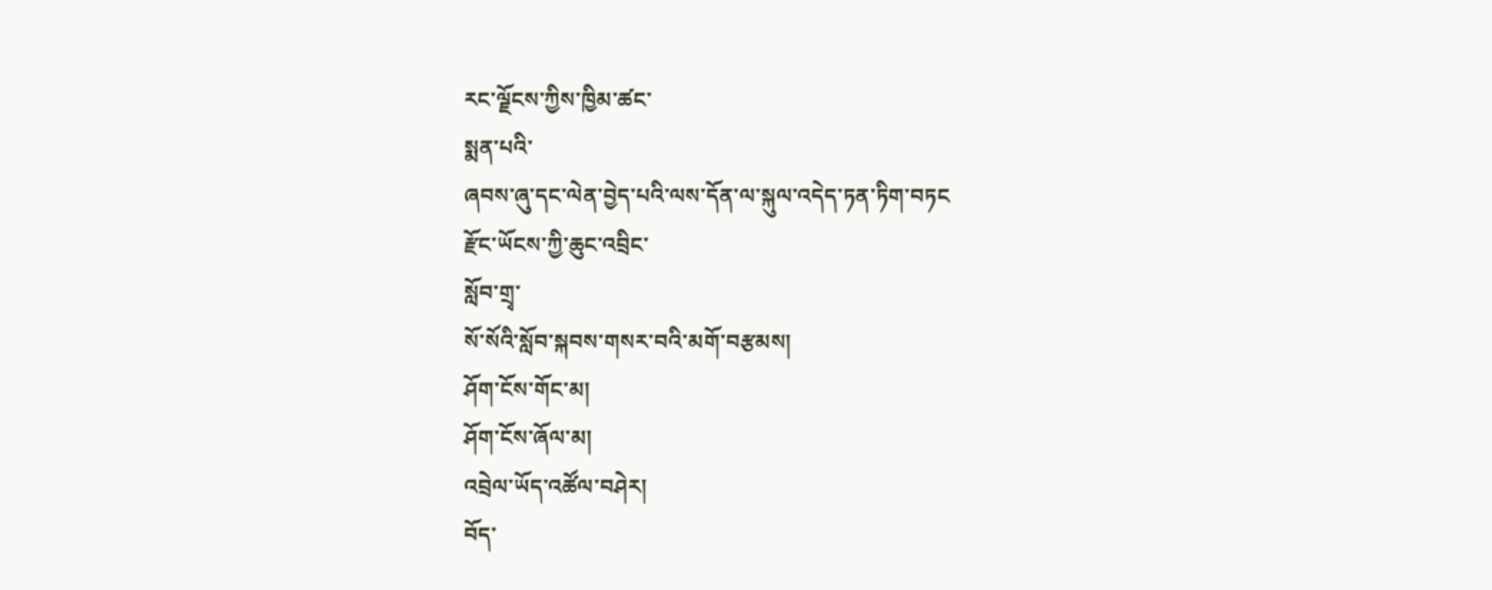རང་ལྗོངས་ཀྱིས་ཁྱིམ་ཚང་
སྨན་པའི་
ཞབས་ཞུ་དང་ལེན་བྱེད་པའི་ལས་དོན་ལ་སྐུལ་འདེད་ཏན་ཏིག་བཏང
རྫོང་ཡོངས་ཀྱི་ཆུང་འབྲིང་
སློབ་གྲྭ་
སོ་སོའི་སློབ་སྐབས་གསར་བའི་མགོ་བརྩམས།
ཤོག་ངོས་གོང་མ།
ཤོག་ངོས་ཞོལ་མ།
འབྲེལ་ཡོད་འཚོལ་བཤེར།
བོད་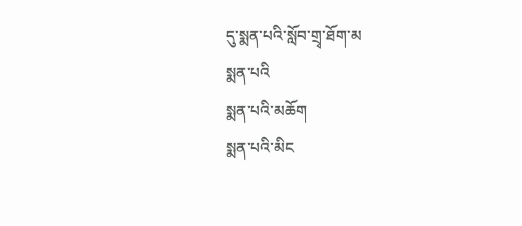དུ་སྨན་པའི་སློབ་གྲྭ་ཐོག་མ
སྨན་པའི
སྨན་པའི་མཆོག
སྨན་པའི་མིང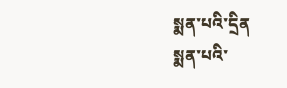སྨན་པའི་དྲིན
སྨན་པའི་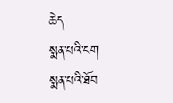ཆེད
སྨན་པའི་ངག
སྨན་པའི་ཐོབ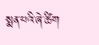སྨན་པའི་ཞེ་ཚིག